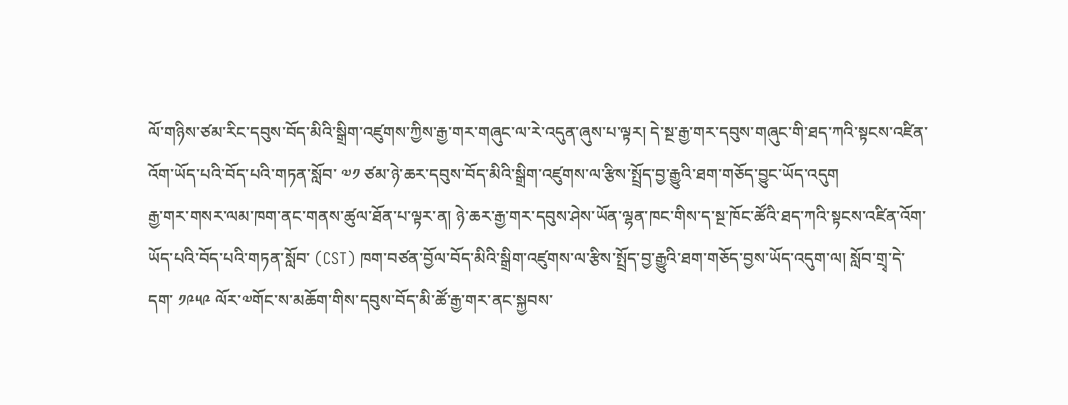ལོ་གཉིས་ཙམ་རིང་དབུས་བོད་མིའི་སྒྲིག་འཛུགས་ཀྱིས་རྒྱ་གར་གཞུང་ལ་རེ་འདུན་ཞུས་པ་ལྟར། དེ་སྔ་རྒྱ་གར་དབུས་གཞུང་གི་ཐད་ཀའི་སྟངས་འཛིན་འོག་ཡོད་པའི་བོད་པའི་གཏན་སློབ་ ༧༡ ཙམ་ཉེ་ཆར་དབུས་བོད་མིའི་སྒྲིག་འཛུགས་ལ་རྩིས་སྤྲོད་བྱ་རྒྱུའི་ཐག་གཅོད་བྱུང་ཡོད་འདུག
རྒྱ་གར་གསར་ལམ་ཁག་ནང་གནས་ཚུལ་ཐོན་པ་ལྟར་ན། ཉེ་ཆར་རྒྱ་གར་དབུས་ཤེས་ཡོན་ལྷན་ཁང་གིས་ད་སྔ་ཁོང་ཚོའི་ཐད་ཀའི་སྟངས་འཛིན་འོག་ཡོད་པའི་བོད་པའི་གཏན་སློབ་ (CST) ཁག་བཙན་བྱོལ་བོད་མིའི་སྒྲིག་འཛུགས་ལ་རྩིས་སྤྲོད་བྱ་རྒྱུའི་ཐག་གཅོད་བྱས་ཡོད་འདུག་ལ། སློབ་གྲྭ་དེ་དག་ ༡༩༥༩ ལོར་༧གོང་ས་མཆོག་གིས་དབུས་བོད་མི་ཚོ་རྒྱ་གར་ནང་སྐྱབས་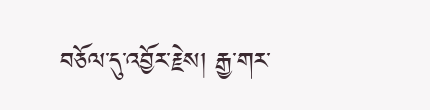བཅོལ་དུ་འབྱོར་རྗེས། རྒྱ་གར་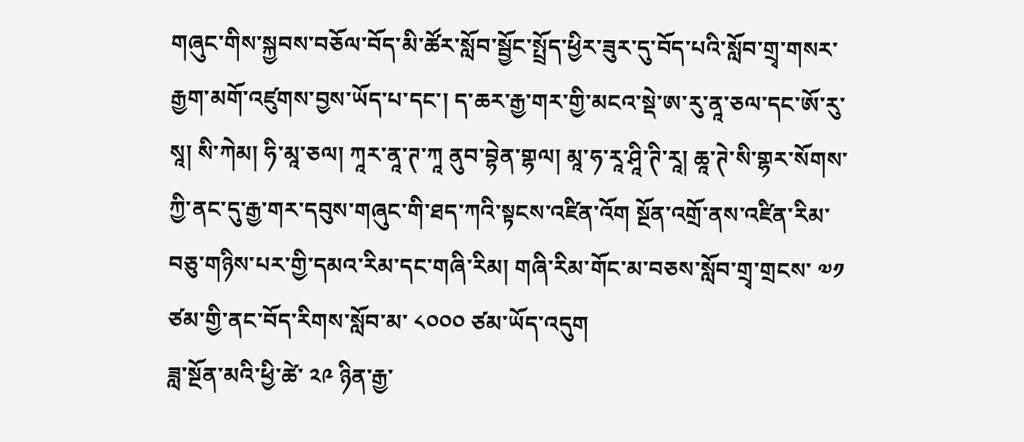གཞུང་གིས་སྐྱབས་བཅོལ་བོད་མི་ཚོར་སློབ་སྦྱོང་སྤྲོད་ཕྱིར་ཟུར་དུ་བོད་པའི་སློབ་གྲྭ་གསར་རྒྱག་མགོ་འཛུགས་བྱས་ཡོད་པ་དང་། ད་ཆར་རྒྱ་གར་གྱི་མངའ་སྡེ་ཨ་རུ་ནཱ་ཅལ་དང་ཨོ་རུ་སཱ། སི་ཀེམ། ཧི་མཱ་ཅལ། ཀཱར་ནཱ་ཊ་ཀཱ ནུབ་བྷེན་གྷལ། མཱ་ཧ་རཱ་ཤཱི་ཊི་རཱ། ཆཱ་ཊེ་སི་གྷར་སོགས་ཀྱི་ནང་དུ་རྒྱ་གར་དབུས་གཞུང་གི་ཐད་ཀའི་སྟངས་འཛིན་འོག སྔོན་འགྲོ་ནས་འཛིན་རིམ་བཅུ་གཉིས་པར་གྱི་དམའ་རིམ་དང་གཞི་རིམ། གཞི་རིམ་གོང་མ་བཅས་སློབ་གྲྭ་གྲངས་ ༧༡ ཙམ་གྱི་ནང་བོད་རིགས་སློབ་མ་ ༨༠༠༠ ཙམ་ཡོད་འདུག
ཟླ་སྔོན་མའི་ཕྱི་ཚེ་ ༢༩ ཉིན་རྒྱ་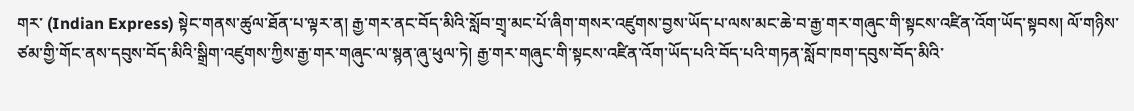གར་ (Indian Express) སྟེང་གནས་ཚུལ་ཐོན་པ་ལྟར་ན། རྒྱ་གར་ནང་བོད་མིའི་སློབ་གྲྭ་མང་པོ་ཞིག་གསར་འཛུགས་བྱས་ཡོད་པ་ལས་མང་ཆེ་བ་རྒྱ་གར་གཞུང་གི་སྟངས་འཛིན་འོག་ཡོད་སྟབས། ལོ་གཉིས་ཙམ་གྱི་གོང་ནས་དབུས་བོད་མིའི་སྒྲིག་འཛུགས་ཀྱིས་རྒྱ་གར་གཞུང་ལ་སྙན་ཞུ་ཕུལ་ཏེ། རྒྱ་གར་གཞུང་གི་སྟངས་འཛིན་འོག་ཡོད་པའི་བོད་པའི་གཏན་སློབ་ཁག་དབུས་བོད་མིའི་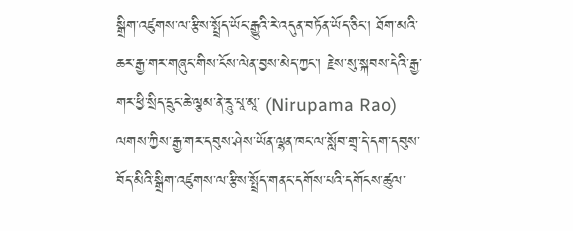སྒྲིག་འཛུགས་ལ་རྩིས་སྤྲོད་ཡོང་རྒྱུའི་རེ་འདུན་བཏོན་ཡོད་ཅིང་། ཐོག་མའི་ཆར་རྒྱ་གར་གཞུང་གིས་ངོས་ལེན་བྱས་མེད་ཀྱང་། རྗེས་སུ་སྐབས་དེའི་རྒྱ་གར་ཕྱི་སྲིད་དྲུང་ཆེ་ལྕམ་ནེ་རཱུ་པཱ་མཱ་ (Nirupama Rao) ལགས་ཀྱིས་རྒྱ་གར་དབུས་ཤེས་ཡོན་ལྷན་ཁང་ལ་སློབ་གྲྭ་དེ་དག་དབུས་བོད་མིའི་སྒྲིག་འཛུགས་ལ་རྩིས་སྤྲོད་གནང་དགོས་པའི་དགོངས་ཚུལ་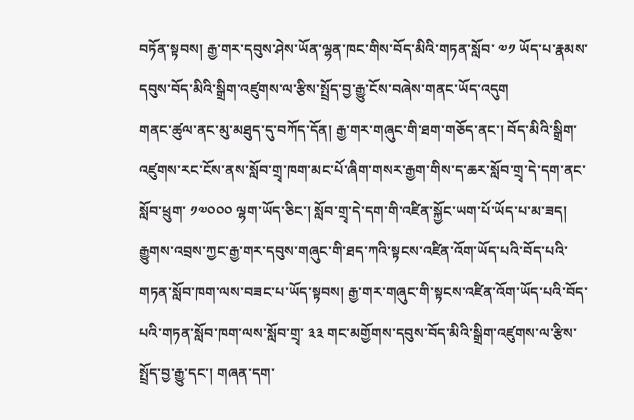བཏོན་སྟབས། རྒྱ་གར་དབུས་ཤེས་ཡོན་ལྷན་ཁང་གིས་བོད་མིའི་གཏན་སློབ་ ༧༡ ཡོད་པ་རྣམས་དབུས་བོད་མིའི་སྒྲིག་འཛུགས་ལ་རྩིས་སྤྲོད་བྱ་རྒྱུ་ངོས་བཞེས་གནང་ཡོད་འདུག
གནང་ཚུལ་ནང་མུ་མཐུད་དུ་བཀོད་དོན། རྒྱ་གར་གཞུང་གི་ཐག་གཅོད་ནང་། བོད་མིའི་སྒྲིག་འཛུགས་རང་ངོས་ནས་སློབ་གྲྭ་ཁག་མང་པོ་ཞིག་གསར་རྒྱག་གིས་ད་ཆར་སློབ་གྲྭ་དེ་དག་ནང་སློབ་ཕྲུག་ ༡༧༠༠༠ ལྷག་ཡོད་ཅིང་། སློབ་གྲྭ་དེ་དག་གི་འཛིན་སྐྱོང་ཡག་པོ་ཡོད་པ་མ་ཟད། རྒྱུགས་འབྲས་ཀྱང་རྒྱ་གར་དབུས་གཞུང་གི་ཐད་ཀའི་སྟངས་འཛིན་འོག་ཡོད་པའི་བོད་པའི་གཏན་སློབ་ཁག་ལས་བཟང་པ་ཡོད་སྟབས། རྒྱ་གར་གཞུང་གི་སྟངས་འཛིན་འོག་ཡོད་པའི་བོད་པའི་གཏན་སློབ་ཁག་ལས་སློབ་གྲྭ་ ༣༣ གང་མགྱོགས་དབུས་བོད་མིའི་སྒྲིག་འཛུགས་ལ་རྩིས་སྤྲོད་བྱ་རྒྱུ་དང་། གཞན་དག་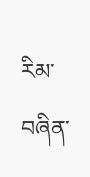རིམ་བཞིན་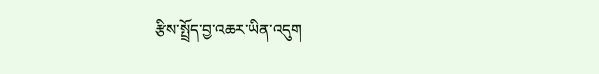རྩིས་སྤྲོད་བྱ་འཆར་ཡིན་འདུག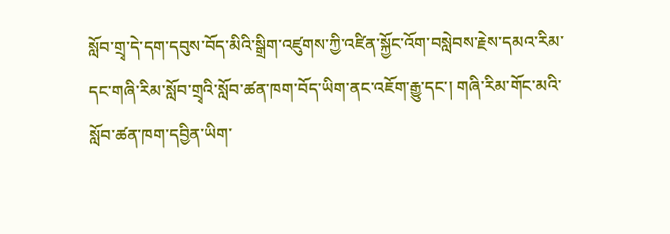སློབ་གྲྭ་དེ་དག་དབུས་བོད་མིའི་སྒྲིག་འཛུགས་ཀྱི་འཛིན་སྐྱོང་འོག་བསླེབས་རྗེས་དམའ་རིམ་དང་གཞི་རིམ་སློབ་གྲྭའི་སློབ་ཚན་ཁག་བོད་ཡིག་ནང་འཇོག་རྒྱུ་དང་། གཞི་རིམ་གོང་མའི་སློབ་ཚན་ཁག་དབྱིན་ཡིག་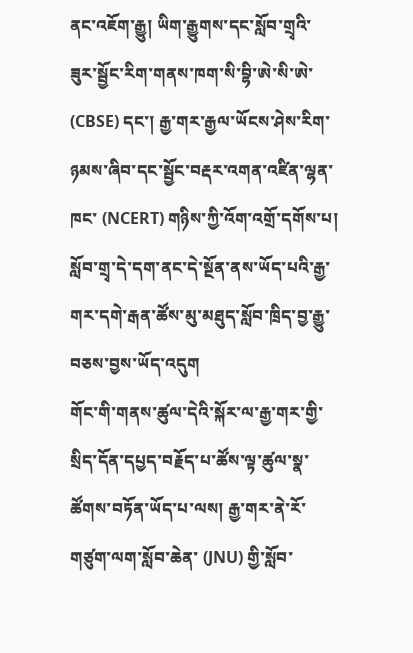ནང་འཇོག་རྒྱུ། ཡིག་རྒྱུགས་དང་སློབ་གྲྭའི་ཟུར་སྦྱོང་རིག་གནས་ཁག་སི་བྷི་ཨེ་སི་ཨེ་ (CBSE) དང་། རྒྱ་གར་རྒྱལ་ཡོངས་ཤེས་རིག་ཉམས་ཞིབ་དང་སྦྱོང་བརྡར་འགན་འཛིན་ལྷན་ཁང་ (NCERT) གཉིས་ཀྱི་འོག་འགྲོ་དགོས་པ། སློབ་གྲྭ་དེ་དག་ནང་དེ་སྔོན་ནས་ཡོད་པའི་རྒྱ་གར་དགེ་རྒན་ཚོས་མུ་མཐུད་སློབ་ཁྲིད་བྱ་རྒྱུ་བཅས་བྱས་ཡོད་འདུག
གོང་གི་གནས་ཚུལ་དེའི་སྐོར་ལ་རྒྱ་གར་གྱི་སྲིད་དོན་དཔྱད་བརྗོད་པ་ཚོས་ལྟ་ཚུལ་སྣ་ཚོགས་བཏོན་ཡོད་པ་ལས། རྒྱ་གར་ནེ་རོ་གཙུག་ལག་སློབ་ཆེན་ (JNU) གྱི་སློབ་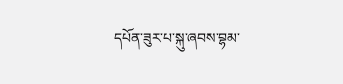དཔོན་ཟུར་པ་སྐུ་ཞབས་བྷམ་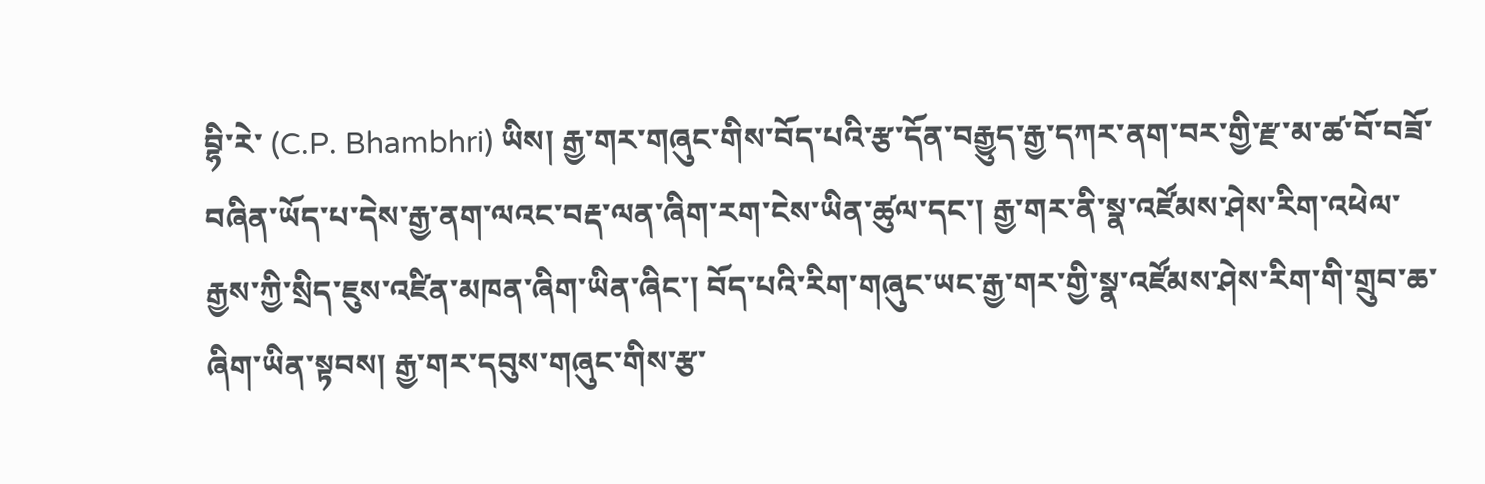བྷི་རེ་ (C.P. Bhambhri) ཡིས། རྒྱ་གར་གཞུང་གིས་བོད་པའི་རྩ་དོན་བརྒྱུད་རྒྱ་དཀར་ནག་བར་གྱི་རྫ་མ་ཚ་བོ་བཟོ་བཞིན་ཡོད་པ་དེས་རྒྱ་ནག་ལའང་བརྡ་ལན་ཞིག་རག་ངེས་ཡིན་ཚུལ་དང་། རྒྱ་གར་ནི་སྣ་འཛོམས་ཤེས་རིག་འཕེལ་རྒྱས་ཀྱི་སྲིད་ཇུས་འཛིན་མཁན་ཞིག་ཡིན་ཞིང་། བོད་པའི་རིག་གཞུང་ཡང་རྒྱ་གར་གྱི་སྣ་འཛོམས་ཤེས་རིག་གི་གྲུབ་ཆ་ཞིག་ཡིན་སྟབས། རྒྱ་གར་དབུས་གཞུང་གིས་རྩ་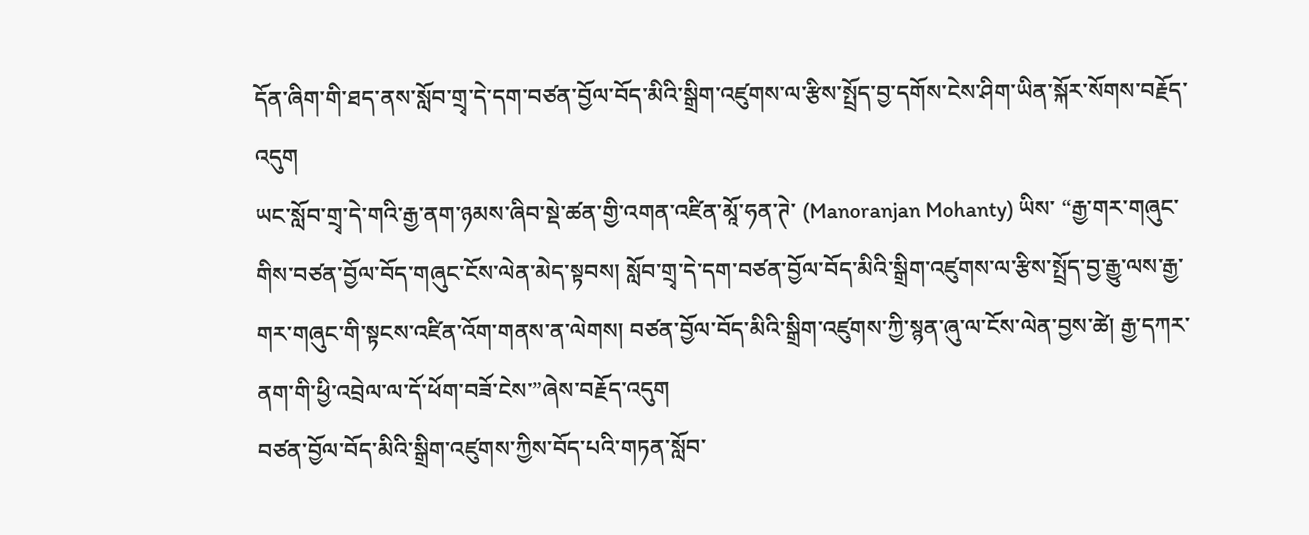དོན་ཞིག་གི་ཐད་ནས་སློབ་གྲྭ་དེ་དག་བཙན་བྱོལ་བོད་མིའི་སྒྲིག་འཛུགས་ལ་རྩིས་སྤྲོད་བྱ་དགོས་ངེས་ཤིག་ཡིན་སྐོར་སོགས་བརྗོད་འདུག
ཡང་སློབ་གྲྭ་དེ་གའི་རྒྱ་ནག་ཉམས་ཞིབ་སྡེ་ཚན་གྱི་འགན་འཛིན་མཱོ་ཧན་ཊེ་ (Manoranjan Mohanty) ཡིས་ “རྒྱ་གར་གཞུང་གིས་བཙན་བྱོལ་བོད་གཞུང་ངོས་ལེན་མེད་སྟབས། སློབ་གྲྭ་དེ་དག་བཙན་བྱོལ་བོད་མིའི་སྒྲིག་འཛུགས་ལ་རྩིས་སྤྲོད་བྱ་རྒྱུ་ལས་རྒྱ་གར་གཞུང་གི་སྟངས་འཛིན་འོག་གནས་ན་ལེགས། བཙན་བྱོལ་བོད་མིའི་སྒྲིག་འཛུགས་ཀྱི་སྙན་ཞུ་ལ་ངོས་ལེན་བྱས་ཚེ། རྒྱ་དཀར་ནག་གི་ཕྱི་འབྲེལ་ལ་དོ་ཕོག་བཟོ་ངེས་”ཞེས་བརྗོད་འདུག
བཙན་བྱོལ་བོད་མིའི་སྒྲིག་འཛུགས་ཀྱིས་བོད་པའི་གཏན་སློབ་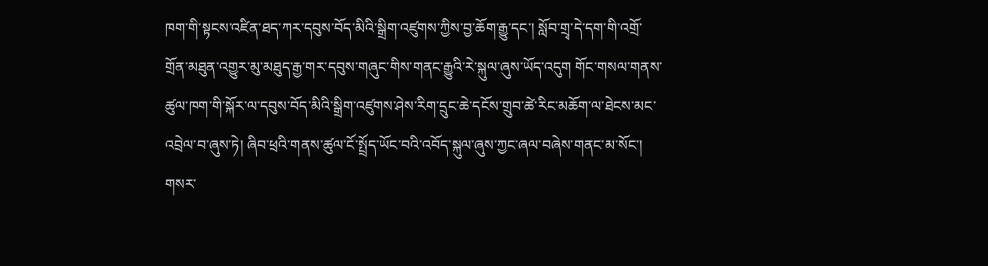ཁག་གི་སྟངས་འཛིན་ཐད་ཀར་དབུས་བོད་མིའི་སྒྲིག་འཛུགས་ཀྱིས་བྱ་ཆོག་རྒྱུ་དང་། སློབ་གྲྭ་དེ་དག་གི་འགྲོ་གྲོན་མཐུན་འགྱུར་མུ་མཐུད་རྒྱ་གར་དབུས་གཞུང་གིས་གནང་རྒྱུའི་རེ་སྐུལ་ཞུས་ཡོད་འདུག གོང་གསལ་གནས་ཚུལ་ཁག་གི་སྐོར་ལ་དབུས་བོད་མིའི་སྒྲིག་འཛུགས་ཤེས་རིག་དྲུང་ཆེ་དངོས་གྲུབ་ཚེ་རིང་མཆོག་ལ་ཐེངས་མང་འབྲེལ་བ་ཞུས་ཏེ། ཞིབ་ཕྲའི་གནས་ཚུལ་ངོ་སྤྲོད་ཡོང་བའི་འབོད་སྐུལ་ཞུས་ཀྱང་ཞལ་བཞེས་གནང་མ་སོང་།
གསར་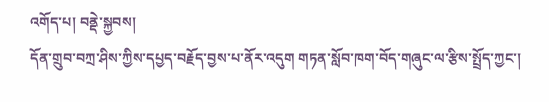འགོད་པ། བནྡེ་སྐྱབས།
དོན་གྲུབ་བཀྲ་ཤིས་ཀྱིས་དཔྱད་བརྗོད་བྱས་པ་ནོར་འདུག གཏན་སློབ་ཁག་བོད་གཞུང་ལ་རྩིས་སྤྲོད་ཀྱང་།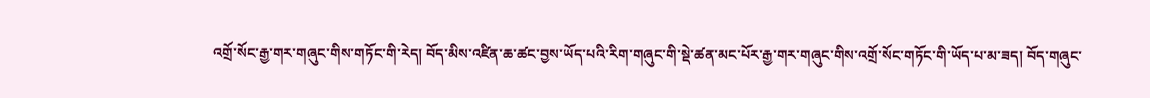འགྲོ་སོང་རྒྱ་གར་གཞུང་གིས་གཏོང་གི་རེད། བོད་མིས་འཛིན་ཆ་ཚང་བྱས་ཡོད་པའི་རིག་གཞུང་གི་སྡེ་ཚན་མང་པོར་རྒྱ་གར་གཞུང་གིས་འགྲོ་སོང་གཏོང་གི་ཡོད་པ་མ་ཟད། བོད་གཞུང་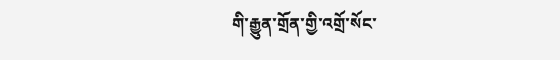གི་རྒྱུན་གྲོན་གྱི་འགྲོ་སོང་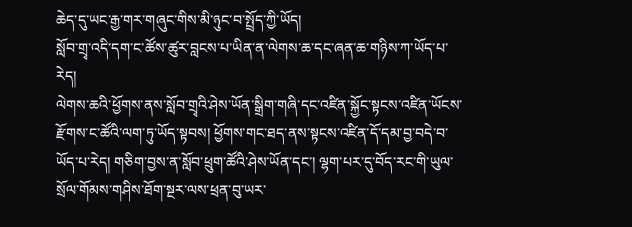ཆེད་དུ་ཡང་རྒྱ་གར་གཞུང་གིས་མི་ཉུང་བ་སྤྲོད་ཀྱི་ཡོད།
སློབ་གྲྭ་འདི་དག་ང་ཚོས་ཚུར་བླངས་པ་ཡིན་ན་ལེགས་ཆ་དང་ཞན་ཆ་གཉིས་ཀ་ཡོད་པ་རེད།
ལེགས་ཆའི་ཕྱོགས་ནས་སློབ་གྲྭའི་ཤེས་ཡོན་སྒྲིག་གཞི་དང་འཛིན་སྐྱོང་སྟངས་འཛིན་ཡོངས་རྫོགས་ང་ཚོའི་ལག་ཏུ་ཡོད་སྟབས། ཕྱོགས་གང་ཐད་ནས་སྟངས་འཛིན་དོ་དམ་བྱ་བདེ་བ་ཡོད་པ་རེད། གཅིག་བྱས་ན་སློབ་ཕྲུག་ཚོའི་ཤེས་ཡོན་དང་། ལྷག་པར་དུ་བོད་རང་གི་ཡུལ་སྲོལ་གོམས་གཤིས་ཐོག་སྔར་ལས་ཕྲན་བུ་ཡར་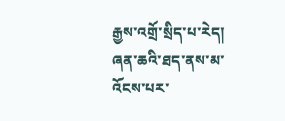རྒྱས་འགྲོ་སྲིད་པ་རེད།
ཞན་ཆའི་ཐད་ནས་མ་འོངས་པར་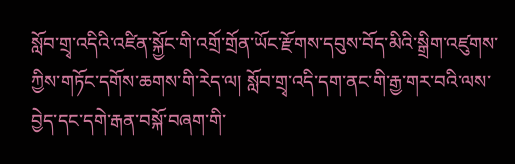སློབ་གྲྭ་འདིའི་འཛིན་སྐྱོང་གི་འགྲོ་གྲོན་ཡོང་རྫོགས་དབུས་བོད་མིའི་སྒྲིག་འཛུགས་ཀྱིས་གཏོང་དགོས་ཆགས་གི་རེད་ལ། སློབ་གྲྭ་འདི་དག་ནང་གི་རྒྱ་གར་བའི་ལས་བྱེད་དང་དགེ་རྒན་བསྐོ་བཞག་གི་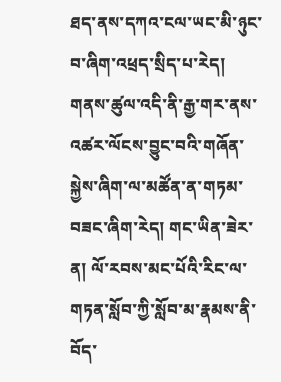ཐད་ནས་དཀའ་ངལ་ཡང་མི་ཉུང་བ་ཞིག་འཕྲད་སྲིད་པ་རེད།
གནས་ཚུལ་འདི་ནི་རྒྱ་གར་ནས་འཚར་ལོངས་བྱུང་བའི་གཞོན་སྐྱེས་ཞིག་ལ་མཚོན་ན་གཏམ་བཟང་ཞིག་རེད། གང་ཡིན་ཟེར་ན། ལོ་རབས་མང་པོའི་རིང་ལ་གཏན་སློབ་ཀྱི་སློབ་མ་རྣམས་ནི་བོད་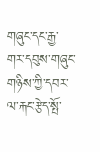གཞུང་དང་རྒྱ་གར་དབུས་གཞུང་གཉིས་ཀྱི་དབར་ལ་རྐང་རྩེད་སྤོ་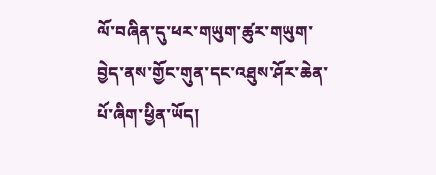ལོ་བཞིན་དུ་ཕར་གཡུག་ཚུར་གཡུག་བྱེད་ནས་གྱོང་གུན་དང་འཐུས་ཤོར་ཆེན་པོ་ཞིག་ཕྱིན་ཡོད།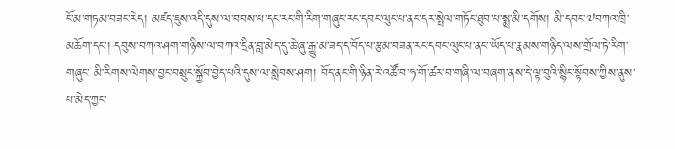ངོ་མ་གཏམ་བཟང་རེད། མཛད་ཇུས་འདི་དུས་ལ་བབས་པ་དང་རང་གི་རིག་གཞུང་རང་དབང་ལུང་པ་ནང་དར་སྤེལ་གཏོང་ཐུབ་པ་སྨྲ་མི་དགོས། མི་དབང་༧བཀའ་ཁྲི་མཆོག་དང་། དབུས་བཀའ་ཤག་གཉིས་ལ་བཀའ་དྲིན་བླ་མེད་དུ་ཆེ་ཞུ་རྒྱུ་མ་ཟད་ད་བོད་པ་རྩམ་བཟན་རང་དབང་ལུང་པ་ནང་་ཡོད་པ་རྣམས་གཉིད་ལས་གྲོལ་ཏེ་རིག་གཞུང་ མི་རིགས་ལེགས་བྱང་བསྲུང་སྐྱོབ་བྱེད་པའི་དུས་ལ་སླེབས་ཤག། བོད་ནང་གི་ཉིན་རེ་འཚོ་བ་ཧ་གོ་ཚར་བ་གཞི་ལ་བཞག་ནས་དེ་ལྟ་བུའི་སྙིང་སྟོབས་ཀྱིས་ནུས་པ་མེད་ཀྱང་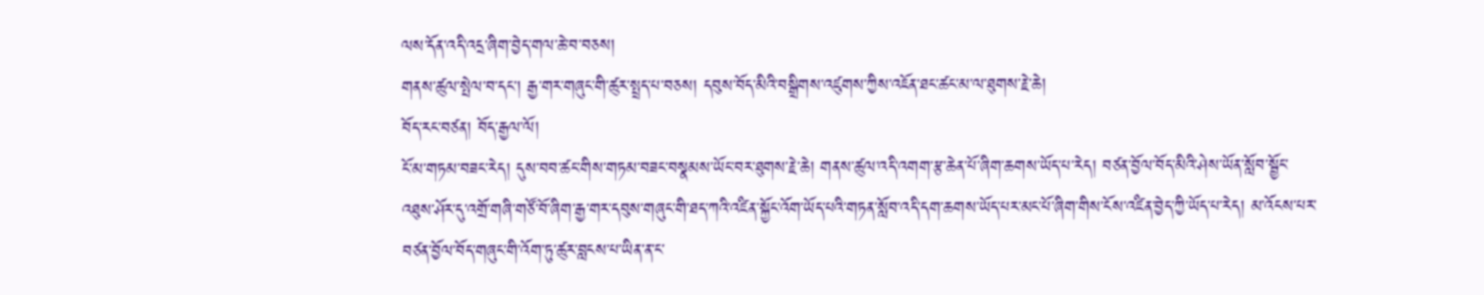ལས་དོན་འདི་འདྲ་ཞིག་བྱེད་གལ་ཆེ་བ་བཅས།
གནས་ཚུལ་སྤེལ་བ་དང་། རྒྱ་གར་གཞུང་གི་ཚུར་སྤྲད་པ་བཅས། དབུས་བོད་མིའི་བསྒྲིགས་འཛུགས་ཀྱིས་འཇོན་ཐང་ཚང་མ་ལ་ཐུགས་རྗེ་ཆེ།
བོད་རང་བཙན། བོད་རྒྱལ་ལོ།
ངོ་མ་གཏམ་བཟང་རེད། དུས་བབ་ཚང་གིས་གཏམ་བཟང་བསྣམས་ཡོང་བར་ཐུགས་རྗེ་ཆེ། གནས་ཚུལ་འདི་འགག་རྩ་ཆེན་པོ་ཞིག་ཆགས་ཡོད་པ་རེད། བཙན་བྱོལ་བོད་མིའི་ཤེས་ཡོན་སློབ་སྦྱོང་འཐུས་ཤོར་དུ་འགྲོ་གཞི་གཙོ་བོ་ཞིག་རྒྱ་གར་དབུས་གཞུང་གི་ཐད་ཀའི་འཛིན་སྐྱོང་འོག་ཡོད་པའི་གཏན་སློབ་འདི་དག་ཆགས་ཡོད་པར་མང་པོ་ཞིག་གིས་ངོས་འཛིན་བྱེད་ཀྱི་ཡོད་པ་རེད། མ་འོངས་པར་བཙན་བྱོལ་བོད་གཞུང་གི་འོག་ཏུ་ཚུར་བླངས་པ་ཡིན་ན་ང་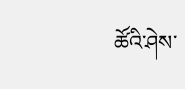ཚོའི་ཤེས་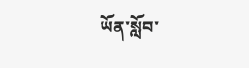ཡོན་སློབ་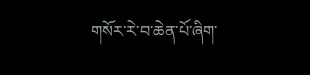གསོར་རེ་བ་ཆེན་པོ་ཞིག་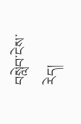བསླེབ་ངེས་རེད།